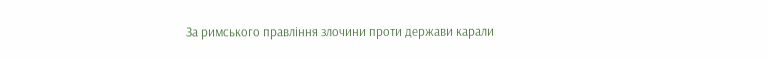За римського правління злочини проти держави карали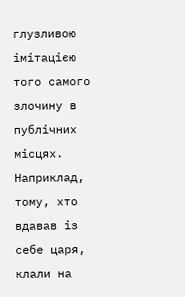глузливою імітацією того самого злочину в публічних місцях. Наприклад, тому, хто вдавав із себе царя, клали на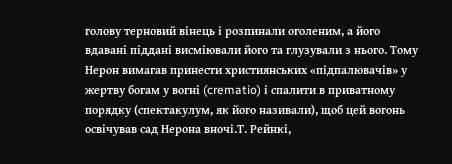голову терновий вінець і розпинали оголеним, а його вдавані піддані висміювали його та глузували з нього. Тому Нерон вимагав принести християнських «підпалювачів» у жертву богам у вогні (crematio) і спалити в приватному порядку (спектакулум, як його називали), щоб цей вогонь освічував сад Нерона вночі.Т. Рейнкі,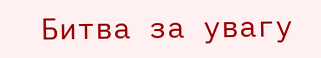Битва за увагу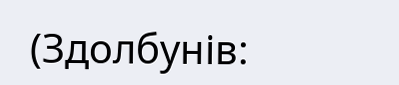(Здолбунів: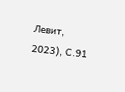Левит, 2023), С.91